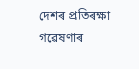দেশৰ প্ৰতিৰক্ষা গৱেষণাৰ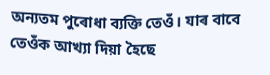অন্যতম পুৰোধা ব্যক্তি তেওঁ। যাৰ বাবে তেওঁক আখ্যা দিয়া হৈছে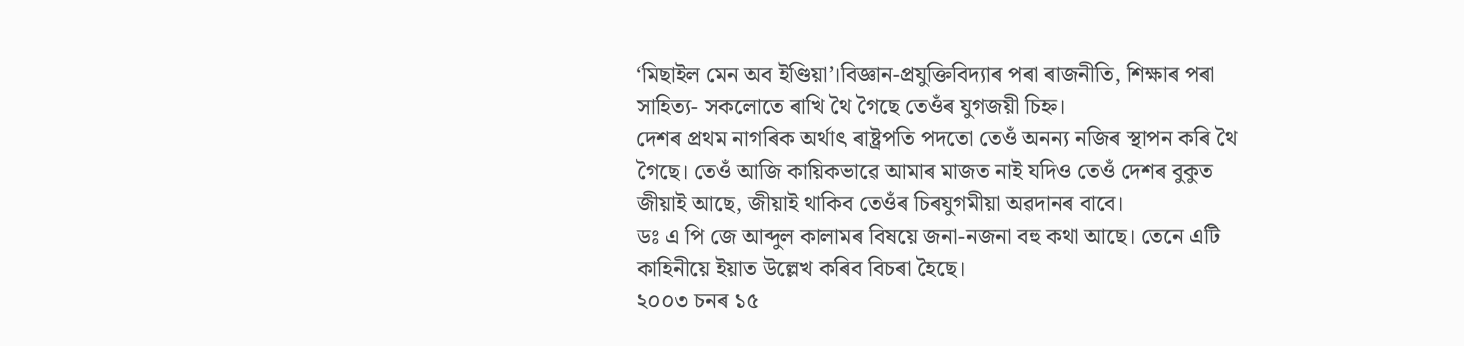‘মিছাইল মেন অব ইণ্ডিয়া’।বিজ্ঞান-প্ৰযুক্তিবিদ্যাৰ পৰা ৰাজনীতি, শিক্ষাৰ পৰা সাহিত্য- সকলোতে ৰাখি থৈ গৈছে তেওঁৰ যুগজয়ী চিহ্ন।
দেশৰ প্ৰথম নাগৰিক অৰ্থাৎ ৰাষ্ট্ৰপতি পদতো তেওঁ অনন্য নজিৰ স্থাপন কৰি থৈ গৈছে। তেওঁ আজি কায়িকভাৱে আমাৰ মাজত নাই যদিও তেওঁ দেশৰ বুকুত জীয়াই আছে, জীয়াই থাকিব তেওঁৰ চিৰযুগমীয়া অৱদানৰ বাবে।
ডঃ এ পি জে আব্দুল কালামৰ বিষয়ে জনা-নজনা বহু কথা আছে। তেনে এটি কাহিনীয়ে ইয়াত উল্লেখ কৰিব বিচৰা হৈছে।
২০০৩ চনৰ ১৫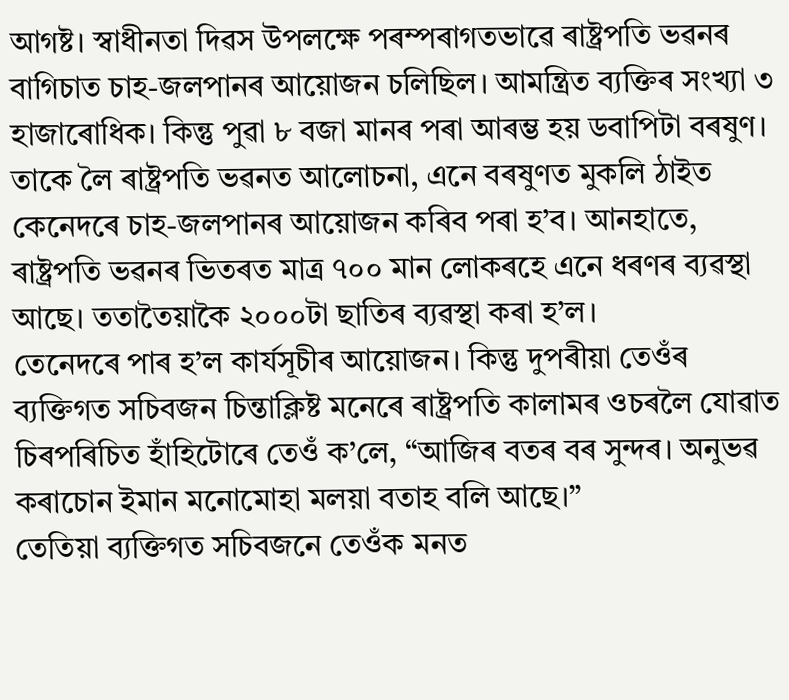আগষ্ট। স্বাধীনতা দিৱস উপলক্ষে পৰম্পৰাগতভাৱে ৰাষ্ট্ৰপতি ভৱনৰ বাগিচাত চাহ-জলপানৰ আয়োজন চলিছিল। আমন্ত্ৰিত ব্যক্তিৰ সংখ্যা ৩ হাজাৰোধিক। কিন্তু পুৱা ৮ বজা মানৰ পৰা আৰম্ভ হয় ডবাপিটা বৰষুণ।
তাকে লৈ ৰাষ্ট্ৰপতি ভৱনত আলোচনা, এনে বৰষুণত মুকলি ঠাইত কেনেদৰে চাহ-জলপানৰ আয়োজন কৰিব পৰা হ’ব। আনহাতে, ৰাষ্ট্ৰপতি ভৱনৰ ভিতৰত মাত্ৰ ৭০০ মান লোকৰহে এনে ধৰণৰ ব্যৱস্থা আছে। ততাতৈয়াকৈ ২০০০টা ছাতিৰ ব্যৱস্থা কৰা হ’ল।
তেনেদৰে পাৰ হ’ল কাৰ্যসূচীৰ আয়োজন। কিন্তু দুপৰীয়া তেওঁৰ ব্যক্তিগত সচিবজন চিন্তাক্লিষ্ট মনেৰে ৰাষ্ট্ৰপতি কালামৰ ওচৰলৈ যোৱাত চিৰপৰিচিত হাঁহিটোৰে তেওঁ ক’লে, “আজিৰ বতৰ বৰ সুন্দৰ। অনুভৱ কৰাচোন ইমান মনোমোহা মলয়া বতাহ বলি আছে।”
তেতিয়া ব্যক্তিগত সচিবজনে তেওঁক মনত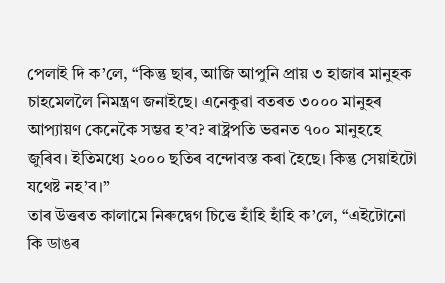পেলাই দি ক’লে, “কিন্তু ছাৰ, আজি আপুনি প্ৰায় ৩ হাজাৰ মানুহক চাহমেললৈ নিমন্ত্ৰণ জনাইছে। এনেকুৱা বতৰত ৩০০০ মানুহৰ আপ্যায়ণ কেনেকৈ সম্ভৱ হ’ব? ৰাষ্ট্ৰপতি ভৱনত ৭০০ মানুহহে জুৰিব। ইতিমধ্যে ২০০০ ছতিৰ বন্দোবস্ত কৰা হৈছে। কিন্তু সেয়াইটো যথেষ্ট নহ’ব।”
তাৰ উত্তৰত কালামে নিৰুদ্বেগ চিত্তে হাঁহি হাঁহি ক’লে, “এইটোনো কি ডাঙৰ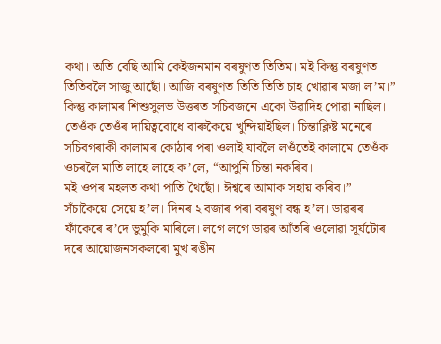কথা। অতি বেছি আমি কেইজনমান বৰষুণত তিতিম। মই কিন্তু বৰষুণত তিতিবলৈ সাজু আছোঁ। আজি বৰষুণত তিতি তিতি চাহ খোৱাৰ মজা ল’ম।”
কিন্তু কালামৰ শিশুসুলভ উত্তৰত সচিবজনে একো উৱাদিহ পোৱা নাছিল। তেওঁক তেওঁৰ দায়িত্ববোধে বাৰুকৈয়ে খুন্দিয়াইছিল। চিন্তাক্লিষ্ট মনেৰে সচিবগৰাকী কালামৰ কোঠাৰ পৰা ওলাই যাবলৈ লওঁতেই কালামে তেওঁক ওচৰলৈ মাতি লাহে লাহে ক’লে, “আপুনি চিন্তা নকৰিব।
মই ওপৰ মহলত কথা পাতি থৈছোঁ। ঈশ্বৰে আমাক সহায় কৰিব।”
সঁচাকৈয়ে সেয়ে হ’ল। দিনৰ ২ বজাৰ পৰা বৰষুণ বন্ধ হ’ল। ডাৱৰৰ ফাঁকেৰে ৰ’দে ভুমুকি মাৰিলে। লগে লগে ডাৱৰ আঁতৰি ওলোৱা সূৰ্যটোৰ দৰে আয়োজনসকলৰো মুখ ৰঙীন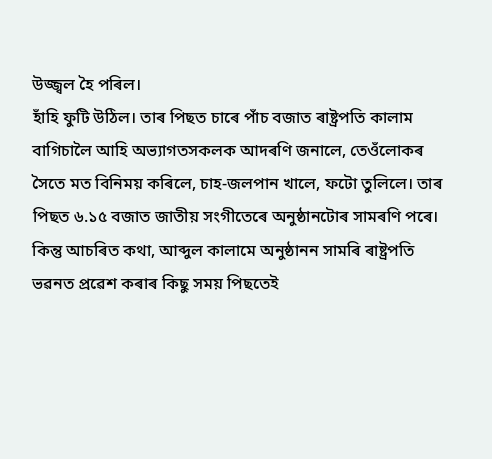উজ্জ্বল হৈ পৰিল।
হাঁহি ফুটি উঠিল। তাৰ পিছত চাৰে পাঁচ বজাত ৰাষ্ট্ৰপতি কালাম বাগিচালৈ আহি অভ্যাগতসকলক আদৰণি জনালে, তেওঁলোকৰ সৈতে মত বিনিময় কৰিলে, চাহ-জলপান খালে, ফটো তুলিলে। তাৰ পিছত ৬.১৫ বজাত জাতীয় সংগীতেৰে অনুষ্ঠানটোৰ সামৰণি পৰে।
কিন্তু আচৰিত কথা, আব্দুল কালামে অনুষ্ঠানন সামৰি ৰাষ্ট্ৰপতি ভৱনত প্ৰৱেশ কৰাৰ কিছু সময় পিছতেই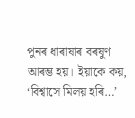পুনৰ ধাৰাষাৰ বৰষুণ আৰম্ভ হয়। ইয়াকে কয়, ‘বিশ্বাসে মিলয় হৰি…’